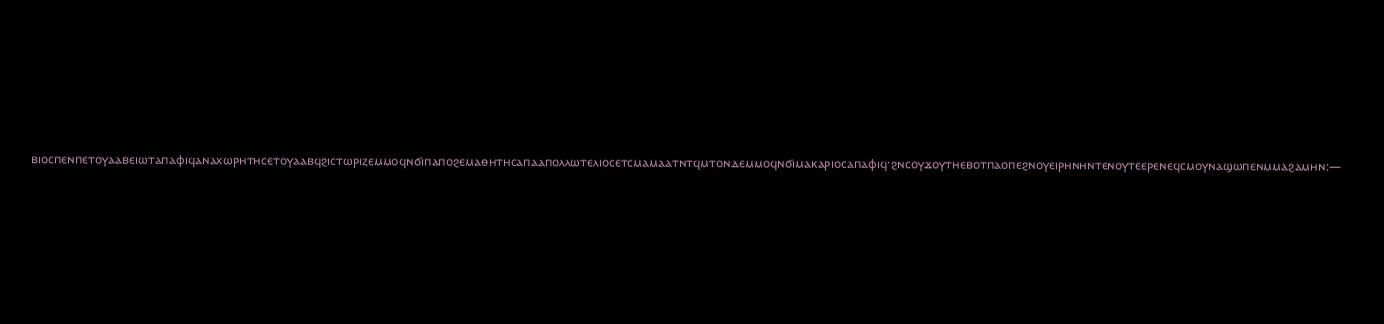ⲃⲓⲟⲥⲡⲉⲛⲡⲉⲧⲟⲩⲁⲁⲃⲉⲓⲱⲧⲁⲡⲁⲫⲓϥⲁⲛⲁⲭⲱⲣⲏⲧⲏⲥⲉⲧⲟⲩⲁⲁⲃϥϩⲓⲥⲧⲱⲣⲓⲍⲉⲙⲙⲟϥⲛϭⲓⲡⲁⲡⲟϩⲉⲙⲁⲑⲏⲧⲏⲥⲁⲡⲁⲁⲡⲟⲗⲗⲱⲧⲉⲗⲓⲟⲥⲉⲧⲥⲙⲁⲙⲁⲁⲧⲛⲧϥⲙⲧⲟⲛⲇⲉⲙⲙⲟϥⲛϭⲓⲙⲁⲕⲁⲣⲓⲟⲥⲁⲡⲁⲫⲓϥ·ϩⲛⲥⲟⲩϫⲟⲩⲧⲏⲉⲃⲟⲧⲡⲁⲟⲡⲉϩⲛⲟⲩⲉⲓⲣⲏⲛⲏⲛⲧⲉⲛⲟⲩⲧⲉⲉⲣⲉⲛⲉϥⲥⲙⲟⲩⲛⲁϣⲱⲡⲉⲛⲙⲙⲁϩⲁⲙⲏⲛ:—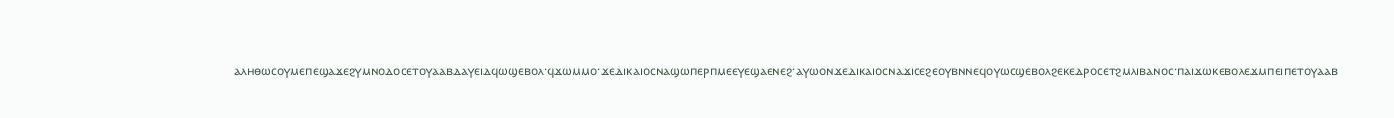ⲁⲗⲏⲑⲱⲥⲟⲩⲙⲉⲡⲉϣⲁϫⲉϩⲩⲙⲛⲟⲇⲟⲥⲉⲧⲟⲩⲁⲁⲃⲇⲁⲩⲉⲓⲇϥⲱϣⲉⲃⲟⲗ·ϥϫⲱⲙⲙⲟ·ϫⲉⲇⲓⲕⲁⲓⲟⲥⲛⲁϣⲱⲡⲉⲣⲡⲙⲉⲉⲩⲉϣⲁⲉⲛⲉϩ·ⲁⲩⲱⲟⲛϫⲉⲇⲓⲕⲁⲓⲟⲥⲛⲁϫⲓⲥⲉϩⲉⲟⲩⲃⲛⲛⲉϥⲟⲩⲱⲥϣⲉⲃⲟⲗϩⲉⲕⲉⲇⲣⲟⲥⲉⲧϩⲙⲗⲓⲃⲁⲛⲟⲥ·ⲡⲁⲓϫⲱⲕⲉⲃⲟⲗⲉϫⲙⲡⲉⲓⲡⲉⲧⲟⲩⲁⲁⲃ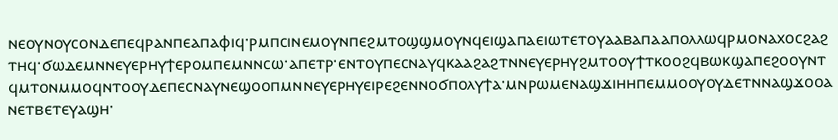ⲛⲉⲟⲩⲛⲟⲩⲥⲟⲛⲇⲉⲡⲉϥⲣⲁⲛⲡⲉⲁⲡⲁⲫⲓϥ·ⲣⲙⲡⲥⲓⲛⲉⲙⲟⲩⲛⲡⲉϩⲙⲧⲟϣϣⲙⲟⲩⲛϥⲉⲓϣⲁⲡⲁⲉⲓⲱⲧⲉⲧⲟⲩⲁⲁⲃⲁⲡⲁⲁⲡⲟⲗⲗⲱϥⲣⲙⲟⲛⲁⲭⲟⲥϩⲁϩⲧⲏϥ·ϭⲱⲇⲉⲙⲛⲛⲉⲩⲉⲣⲏⲩϯⲉⲣⲟⲙⲡⲉⲙⲛⲛⲥⲱ·ⲁⲡⲉⲧⲣ·ⲉⲛⲧⲟⲩⲡⲉⲥⲛⲁⲩϥⲕⲁⲁϩⲁϩⲧⲛⲛⲉⲩⲉⲣⲏⲩϩⲙⲧⲟⲟⲩϯⲧⲕⲟⲟϩϥⲃⲱⲕϣⲁⲡⲉϩⲟⲟⲩⲛⲧϥⲙⲧⲟⲛⲙⲙⲟϥⲛⲧⲟⲟⲩⲇⲉⲡⲉⲥⲛⲁⲩⲛⲉϣⲟⲟⲡⲙⲛⲛⲉⲩⲉⲣⲏⲩⲉⲓⲣⲉϩⲉⲛⲛⲟϭⲡⲟⲗⲩϯⲁ·ⲙⲛⲣⲱⲙⲉⲛⲁϣϫⲓⲏⲏⲡⲉⲙⲙⲟⲟⲩⲟⲩⲇⲉⲧⲛⲛⲁϣϫⲟⲟⲁⲛⲉⲧⲃⲉⲧⲉⲩⲁϣⲏ·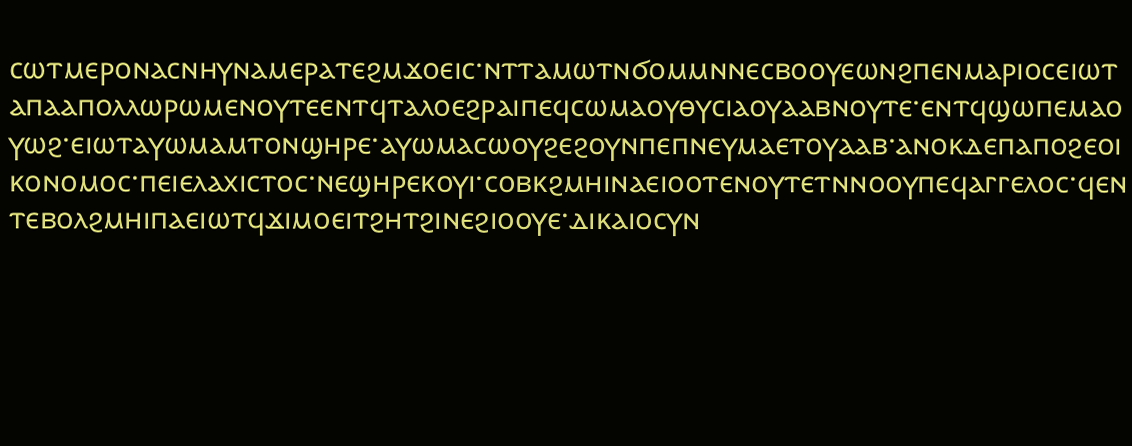ⲥⲱⲧⲙⲉⲣⲟⲛⲁⲥⲛⲏⲩⲛⲁⲙⲉⲣⲁⲧⲉϩⲙϫⲟⲉⲓⲥ·ⲛⲧⲧⲁⲙⲱⲧⲛϭⲟⲙⲙⲛⲛⲉⲥⲃⲟⲟⲩⲉⲱⲛϩⲡⲉⲛⲙⲁⲣⲓⲟⲥⲉⲓⲱⲧⲁⲡⲁⲁⲡⲟⲗⲗⲱⲣⲱⲙⲉⲛⲟⲩⲧⲉⲉⲛⲧϥⲧⲁⲗⲟⲉϩⲣⲁⲓⲡⲉϥⲥⲱⲙⲁⲟⲩⲑⲩⲥⲓⲁⲟⲩⲁⲁⲃⲛⲟⲩⲧⲉ·ⲉⲛⲧϥϣⲱⲡⲉⲙⲁⲟⲩⲱϩ·ⲉⲓⲱⲧⲁⲩⲱⲙⲁⲙⲧⲟⲛϣⲏⲣⲉ·ⲁⲩⲱⲙⲁⲥⲱⲟⲩϩⲉϩⲟⲩⲛⲡⲉⲡⲛⲉⲩⲙⲁⲉⲧⲟⲩⲁⲁⲃ·ⲁⲛⲟⲕⲇⲉⲡⲁⲡⲟϩⲉⲟⲓⲕⲟⲛⲟⲙⲟⲥ·ⲡⲉⲓⲉⲗⲁⲭⲓⲥⲧⲟⲥ·ⲛⲉϣⲏⲣⲉⲕⲟⲩⲓ·ⲥⲟⲃⲕϩⲙⲏⲓⲛⲁⲉⲓⲟⲟⲧⲉⲛⲟⲩⲧⲉⲧⲛⲛⲟⲟⲩⲡⲉϥⲁⲅⲅⲉⲗⲟⲥ·ϥⲉⲛⲧⲉⲃⲟⲗϩⲙⲏⲓⲡⲁⲉⲓⲱⲧϥϫⲓⲙⲟⲉⲓⲧϩⲏⲧϩⲓⲛⲉϩⲓⲟⲟⲩⲉ·ⲇⲓⲕⲁⲓⲟⲥⲩⲛ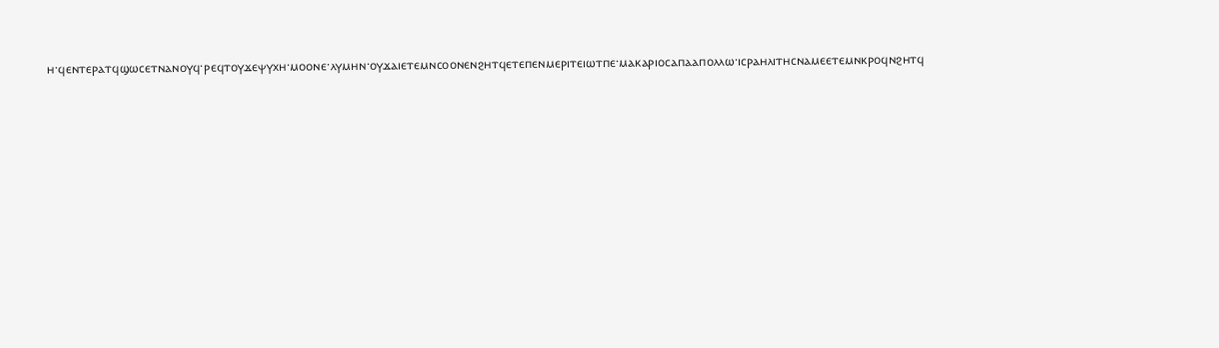ⲏ·ϥⲉⲛⲧⲉⲣⲁⲧϥϣⲱⲥⲉⲧⲛⲁⲛⲟⲩϥ·ⲣⲉϥⲧⲟⲩϫⲉⲯⲩⲭⲏ·ⲙⲟⲟⲛⲉ·ⲗⲩⲙⲏⲛ·ⲟⲩϫⲁⲓⲉⲧⲉⲙⲛⲥⲟⲟⲛⲉⲛϩⲏⲧϥⲉⲧⲉⲡⲉⲛⲙⲉⲣⲓⲧⲉⲓⲱⲧⲡⲉ·ⲙⲁⲕⲁⲣⲓⲟⲥⲁⲡⲁⲁⲡⲟⲗⲗⲱ·ⲓⲥⲣⲁⲏⲗⲓⲧⲏⲥⲛⲁⲙⲉⲉⲧⲉⲙⲛⲕⲣⲟϥⲛϩⲏⲧϥ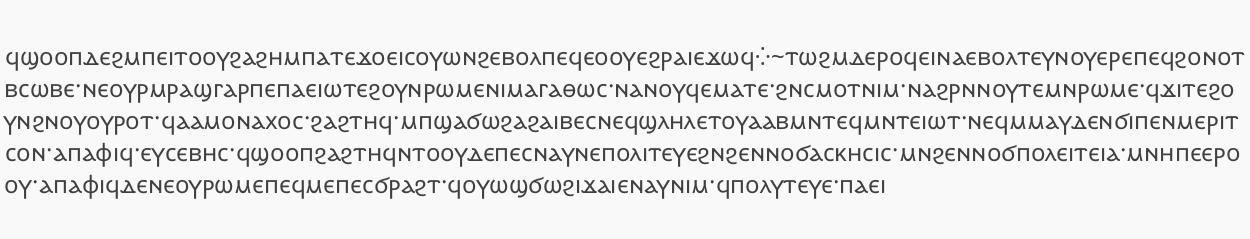ϥϣⲟⲟⲡⲇⲉϩⲙⲡⲉⲓⲧⲟⲟⲩϩⲁϩⲏⲙⲡⲁⲧⲉϫⲟⲉⲓⲥⲟⲩⲱⲛϩⲉⲃⲟⲗⲡⲉϥⲉⲟⲟⲩⲉϩⲣⲁⲓⲉϫⲱϥ⁛~ⲧⲱϩⲙⲇⲉⲣⲟϥⲉⲓⲛⲁⲉⲃⲟⲗⲧⲉⲩⲛⲟⲩⲉⲣⲉⲡⲉϥϩⲟⲛⲟⲧⲃⲥⲱⲃⲉ·ⲛⲉⲟⲩⲣⲙⲣⲁϣⲅⲁⲣⲡⲉⲡⲁⲉⲓⲱⲧⲉϩⲟⲩⲛⲣⲱⲙⲉⲛⲓⲙⲁⲅⲁⲑⲱⲥ·ⲛⲁⲛⲟⲩϥⲉⲙⲁⲧⲉ·ϩⲛⲥⲙⲟⲧⲛⲓⲙ·ⲛⲁϩⲣⲛⲛⲟⲩⲧⲉⲙⲛⲣⲱⲙⲉ·ϥϫⲓⲧⲉϩⲟⲩⲛϩⲛⲟⲩⲟⲩⲣⲟⲧ·ϥⲁⲁⲙⲟⲛⲁⲭⲟⲥ·ϩⲁϩⲧⲏϥ·ⲙⲡϣⲁϭⲱϩⲁϩⲁⲓⲃⲉⲥⲛⲉϥϣⲗⲏⲗⲉⲧⲟⲩⲁⲁⲃⲙⲛⲧⲉϥⲙⲛⲧⲉⲓⲱⲧ·ⲛⲉϥⲙⲙⲁⲩⲇⲉⲛϭⲓⲡⲉⲛⲙⲉⲣⲓⲧⲥⲟⲛ·ⲁⲡⲁⲫⲓϥ·ⲉⲩⲥⲉⲃⲏⲥ·ϥϣⲟⲟⲡϩⲁϩⲧⲏϥⲛⲧⲟⲟⲩⲇⲉⲡⲉⲥⲛⲁⲩⲛⲉⲡⲟⲗⲓⲧⲉⲩⲉϩⲛϩⲉⲛⲛⲟϭⲁⲥⲕⲏⲥⲓⲥ·ⲙⲛϩⲉⲛⲛⲟϭⲡⲟⲗⲉⲓⲧⲉⲓⲁ·ⲙⲛⲏⲡⲉⲉⲣⲟⲟⲩ·ⲁⲡⲁⲫⲓϥⲇⲉⲛⲉⲟⲩⲣⲱⲙⲉⲡⲉϥⲙⲉⲡⲉⲥϭⲣⲁϩⲧ·ϥⲟⲩⲱϣϭⲱϩⲓϫⲁⲓⲉⲛⲁⲩⲛⲓⲙ·ϥⲡⲟⲗⲩⲧⲉⲩⲉ·ⲡⲁⲉⲓ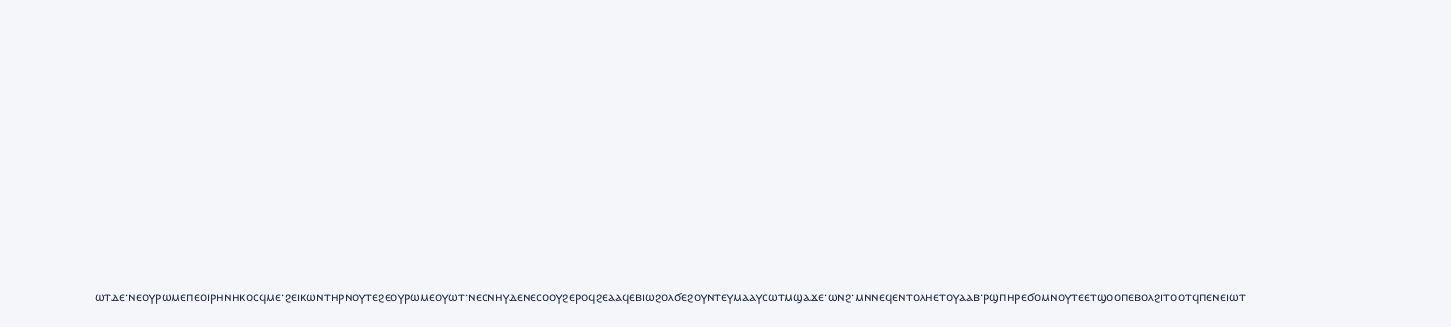ⲱⲧⲇⲉ·ⲛⲉⲟⲩⲣⲱⲙⲉⲡⲉⲟⲓⲣⲏⲛⲏⲕⲟⲥϥⲙⲉ·ϩⲉⲓⲕⲱⲛⲧⲏⲣⲛⲟⲩⲧⲉϩⲉⲟⲩⲣⲱⲙⲉⲟⲩⲱⲧ·ⲛⲉⲥⲛⲏⲩⲇⲉⲛⲉⲥⲟⲟⲩϩⲉⲣⲟϥϩⲉⲁⲁϥⲉⲃⲓⲱϩⲟⲗϭⲉϩⲟⲩⲛⲧⲉⲩⲙⲁⲁⲩⲥⲱⲧⲙϣⲁϫⲉ·ⲱⲛϩ·ⲙⲛⲛⲉϥⲉⲛⲧⲟⲗⲏⲉⲧⲟⲩⲁⲁⲃ·ⲣϣⲡⲏⲣⲉϭⲟⲙⲛⲟⲩⲧⲉⲉⲧϣⲟⲟⲡⲉⲃⲟⲗϩⲓⲧⲟⲟⲧϥⲡⲉⲛⲉⲓⲱⲧ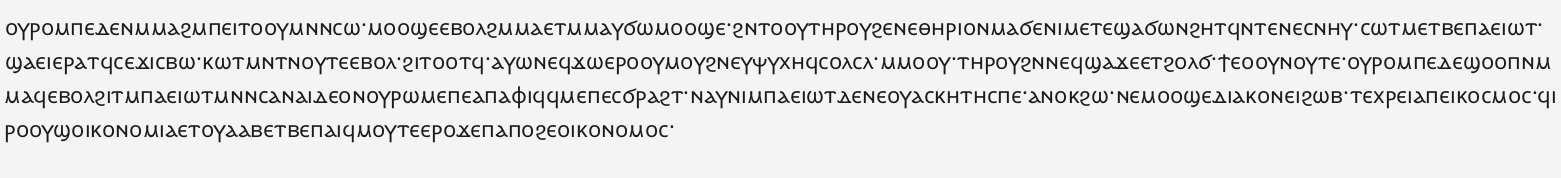ⲟⲩⲣⲟⲙⲡⲉⲇⲉⲛⲙⲙⲁϩⲙⲡⲉⲓⲧⲟⲟⲩⲙⲛⲛⲥⲱ·ⲙⲟⲟϣⲉⲉⲃⲟⲗϩⲙⲙⲁⲉⲧⲙⲙⲁⲩϭⲱⲙⲟⲟϣⲉ·ϩⲛⲧⲟⲟⲩⲧⲏⲣⲟⲩϩⲉⲛⲉⲑⲏⲣⲓⲟⲛⲙⲁϭⲉⲛⲓⲙⲉⲧⲉϣⲁϭⲱⲛϩⲏⲧϥⲛⲧⲉⲛⲉⲥⲛⲏⲩ·ⲥⲱⲧⲙⲉⲧⲃⲉⲡⲁⲉⲓⲱⲧ·ϣⲁⲉⲓⲉⲣⲁⲧϥⲥⲉϫⲓⲥⲃⲱ·ⲕⲱⲧⲙⲛⲧⲛⲟⲩⲧⲉⲉⲃⲟⲗ·ϩⲓⲧⲟⲟⲧϥ·ⲁⲩⲱⲛⲉϥϫⲱⲉⲣⲟⲟⲩⲙⲟⲩϩⲛⲉⲩⲯⲩⲭⲏϥⲥⲟⲗⲥⲗ·ⲙⲙⲟⲟⲩ·ⲧⲏⲣⲟⲩϩⲛⲛⲉϥϣⲁϫⲉⲉⲧϩⲟⲗϭ·ϯⲉⲟⲟⲩⲛⲟⲩⲧⲉ·ⲟⲩⲣⲟⲙⲡⲉⲇⲉϣⲟⲟⲡⲛⲙⲙⲁϥⲉⲃⲟⲗϩⲓⲧⲙⲡⲁⲉⲓⲱⲧⲙⲛⲛⲥⲁⲛⲁⲓⲇⲉⲟⲛⲟⲩⲣⲱⲙⲉⲡⲉⲁⲡⲁⲫⲓϥϥⲙⲉⲡⲉⲥϭⲣⲁϩⲧ·ⲛⲁⲩⲛⲓⲙⲡⲁⲉⲓⲱⲧⲇⲉⲛⲉⲟⲩⲁⲥⲕⲏⲧⲏⲥⲡⲉ·ⲁⲛⲟⲕϩⲱ·ⲛⲉⲙⲟⲟϣⲉⲇⲓⲁⲕⲟⲛⲉⲓϩⲱⲃ·ⲧⲉⲭⲣⲉⲓⲁⲡⲉⲓⲕⲟⲥⲙⲟⲥ·ϥⲓⲣⲟⲟⲩϣⲟⲓⲕⲟⲛⲟⲙⲓⲁⲉⲧⲟⲩⲁⲁⲃⲉⲧⲃⲉⲡⲁⲓϥⲙⲟⲩⲧⲉⲉⲣⲟϫⲉⲡⲁⲡⲟϩⲉⲟⲓⲕⲟⲛⲟⲙⲟⲥ·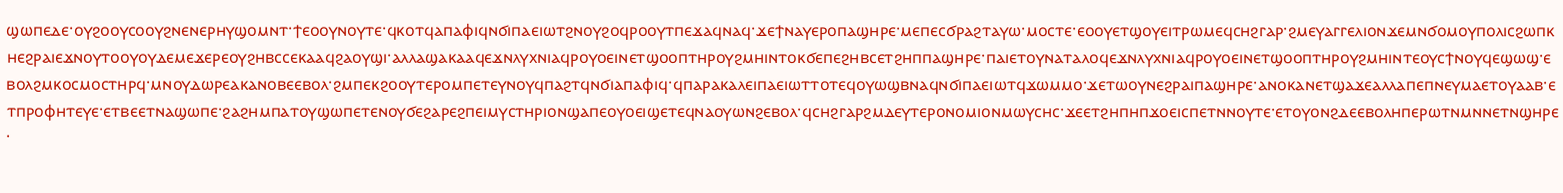ϣⲱⲡⲉⲇⲉ·ⲟⲩϩⲟⲟⲩⲥⲟⲟⲩϩⲛⲉⲛⲉⲣⲏⲩϣⲟⲙⲛⲧ·ϯⲉⲟⲟⲩⲛⲟⲩⲧⲉ·ϥⲕⲟⲧϥⲁⲡⲁⲫⲓϥⲛϭⲓⲡⲁⲉⲓⲱⲧϩⲛⲟⲩϩⲟϥⲣⲟⲟⲩⲧⲡⲉϫⲁϥⲛⲁϥ·ϫⲉϯⲛⲁⲩⲉⲣⲟⲡⲁϣⲏⲣⲉ·ⲙⲉⲡⲉⲥϭⲣⲁϩⲧⲁⲩⲱ·ⲙⲟⲥⲧⲉ·ⲉⲟⲟⲩⲉⲧϣⲟⲩⲉⲓⲧⲣⲱⲙⲉϥⲥⲏϩⲅⲁⲣ·ϩⲙⲉⲩⲁⲅⲅⲉⲗⲓⲟⲛϫⲉⲙⲛϭⲟⲙⲟⲩⲡⲟⲗⲓⲥϩⲱⲡⲕⲏⲉϩⲣⲁⲓⲉϫⲛⲟⲩⲧⲟⲟⲩⲟⲩⲇⲉⲙⲉϫⲉⲣⲉⲟⲩϩⲏⲃⲥⲥⲉⲕⲁⲁϥϩⲁⲟⲩϣⲓ·ⲁⲗⲗⲁϣⲁⲕⲁⲁϥⲉϫⲛⲗⲩⲭⲛⲓⲁϥⲣⲟⲩⲟⲉⲓⲛⲉⲧϣⲟⲟⲡⲧⲏⲣⲟⲩϩⲙⲏⲓⲛⲧⲟⲕϭⲉⲡⲉϩⲏⲃⲥⲉⲧϩⲏⲡⲡⲁϣⲏⲣⲉ·ⲡⲁⲓⲉⲧⲟⲩⲛⲁⲧⲁⲗⲟϥⲉϫⲛⲗⲩⲭⲛⲓⲁϥⲣⲟⲩⲟⲉⲓⲛⲉⲧϣⲟⲟⲡⲧⲏⲣⲟⲩϩⲙⲏⲓⲛⲧⲉⲟⲩⲥϯⲛⲟⲩϥⲉϣⲱϣ·ⲉⲃⲟⲗϩⲙⲕⲟⲥⲙⲟⲥⲧⲏⲣϥ·ⲙⲛⲟⲩⲇⲱⲣⲉⲁⲕⲁⲛⲟⲃⲉⲉⲃⲟⲗ·ϩⲙⲡⲉⲕϩⲟⲟⲩⲧⲉⲣⲟⲙⲡⲉⲧⲉⲩⲛⲟⲩϥⲡⲁϩⲧϥⲛϭⲓⲁⲡⲁⲫⲓϥ·ϥⲡⲁⲣⲁⲕⲁⲗⲉⲓⲡⲁⲉⲓⲱⲧⲧⲟⲧⲉϥⲟⲩⲱϣⲃⲛⲁϥⲛϭⲓⲡⲁⲉⲓⲱⲧϥϫⲱⲙⲙⲟ·ϫⲉⲧⲱⲟⲩⲛⲉϩⲣⲁⲓⲡⲁϣⲏⲣⲉ·ⲁⲛⲟⲕⲁⲛⲉⲧϣⲁϫⲉⲁⲗⲗⲁⲡⲉⲡⲛⲉⲩⲙⲁⲉⲧⲟⲩⲁⲁⲃ·ⲉⲧⲡⲣⲟⲫⲏⲧⲉⲩⲉ·ⲉⲧⲃⲉⲉⲧⲛⲁϣⲱⲡⲉ·ϩⲁϩⲏⲙⲡⲁⲧⲟⲩϣⲱⲡⲉⲧⲉⲛⲟⲩϭⲉϩⲁⲣⲉϩⲡⲉⲓⲙⲩⲥⲧⲏⲣⲓⲟⲛϣⲁⲡⲉⲟⲩⲟⲉⲓϣⲉⲧⲉϥⲛⲁⲟⲩⲱⲛϩⲉⲃⲟⲗ·ϥⲥⲏϩⲅⲁⲣϩⲙⲇⲉⲩⲧⲉⲣⲟⲛⲟⲙⲓⲟⲛⲙⲱⲩⲥⲏⲥ·ϫⲉⲉⲧϩⲏⲡⲏⲡϫⲟⲉⲓⲥⲡⲉⲧⲛⲛⲟⲩⲧⲉ·ⲉⲧⲟⲩⲟⲛϩⲇⲉⲉⲃⲟⲗⲏⲡⲉⲣⲱⲧⲛⲙⲛⲛⲉⲧⲛϣⲏⲣⲉ·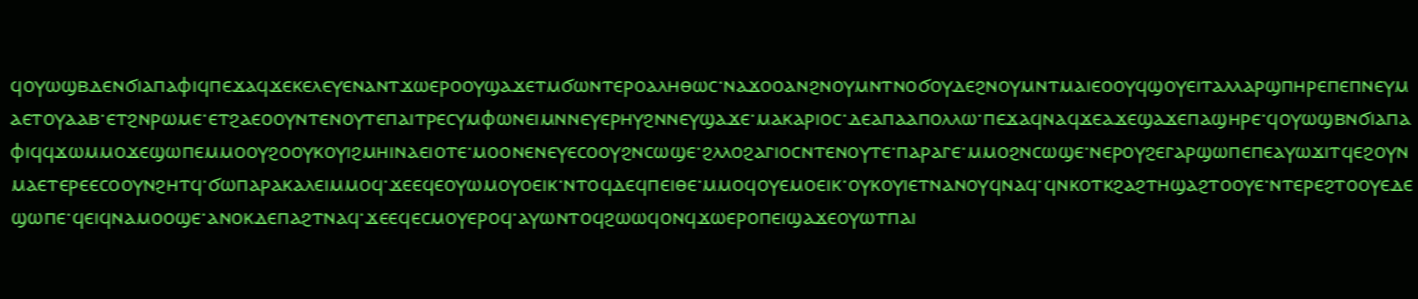ϥⲟⲩⲱϣⲃⲇⲉⲛϭⲓⲁⲡⲁⲫⲓϥⲡⲉϫⲁϥϫⲉⲕⲉⲗⲉⲩⲉⲛⲁⲛⲧϫⲱⲉⲣⲟⲟⲩϣⲁϫⲉⲧⲙϭⲱⲛⲧⲉⲣⲟⲁⲗⲏⲑⲱⲥ·ⲛⲁϫⲟⲟⲁⲛϩⲛⲟⲩⲙⲛⲧⲛⲟϭⲟⲩⲇⲉϩⲛⲟⲩⲙⲛⲧⲙⲁⲓⲉⲟⲟⲩϥϣⲟⲩⲉⲓⲧⲁⲗⲗⲁⲣϣⲡⲏⲣⲉⲡⲉⲡⲛⲉⲩⲙⲁⲉⲧⲟⲩⲁⲁⲃ·ⲉⲧϩⲛⲣⲱⲙⲉ·ⲉⲧϩⲁⲉⲟⲟⲩⲛⲧⲉⲛⲟⲩⲧⲉⲡⲁⲓⲧⲣⲉⲥⲩⲙⲫⲱⲛⲉⲓⲙⲛⲛⲉⲩⲉⲣⲏⲩϩⲛⲛⲉⲩϣⲁϫⲉ·ⲙⲁⲕⲁⲣⲓⲟⲥ·ⲇⲉⲁⲡⲁⲁⲡⲟⲗⲗⲱ·ⲡⲉϫⲁϥⲛⲁϥϫⲉⲁϫⲉϣⲁϫⲉⲡⲁϣⲏⲣⲉ·ϥⲟⲩⲱϣⲃⲛϭⲓⲁⲡⲁⲫⲓϥϥϫⲱⲙⲙⲟϫⲉϣⲱⲡⲉⲙⲙⲟⲟⲩϩⲟⲟⲩⲕⲟⲩⲓϩⲙⲏⲓⲛⲁⲉⲓⲟⲧⲉ·ⲙⲟⲟⲛⲉⲛⲉⲩⲉⲥⲟⲟⲩϩⲛⲥⲱϣⲉ·ϩⲗⲗⲟϩⲁⲅⲓⲟⲥⲛⲧⲉⲛⲟⲩⲧⲉ·ⲡⲁⲣⲁⲅⲉ·ⲙⲙⲟϩⲛⲥⲱϣⲉ·ⲛⲉⲣⲟⲩϩⲉⲅⲁⲣϣⲱⲡⲉⲡⲉⲁⲩⲱϫⲓⲧϥⲉϩⲟⲩⲛⲙⲁⲉⲧⲉⲣⲉⲉⲥⲟⲟⲩⲛϩⲏⲧϥ·ϭⲱⲡⲁⲣⲁⲕⲁⲗⲉⲓⲙⲙⲟϥ·ϫⲉⲉϥⲉⲟⲩⲱⲙⲟⲩⲟⲉⲓⲕ·ⲛⲧⲟϥⲇⲉϥⲡⲉⲓⲑⲉ·ⲙⲙⲟϥⲟⲩⲉⲙⲟⲉⲓⲕ·ⲟⲩⲕⲟⲩⲓⲉⲧⲛⲁⲛⲟⲩϥⲛⲁϥ·ϥⲛⲕⲟⲧⲕϩⲁϩⲧⲏϣⲁϩⲧⲟⲟⲩⲉ·ⲛⲧⲉⲣⲉϩⲧⲟⲟⲩⲉⲇⲉϣⲱⲡⲉ·ϥⲉⲓϥⲛⲁⲙⲟⲟϣⲉ·ⲁⲛⲟⲕⲇⲉⲡⲁϩⲧⲛⲁϥ·ϫⲉⲉϥⲉⲥⲙⲟⲩⲉⲣⲟϥ·ⲁⲩⲱⲛⲧⲟϥϩⲱⲱϥⲟⲛϥϫⲱⲉⲣⲟⲡⲉⲓϣⲁϫⲉⲟⲩⲱⲧⲡⲁⲓ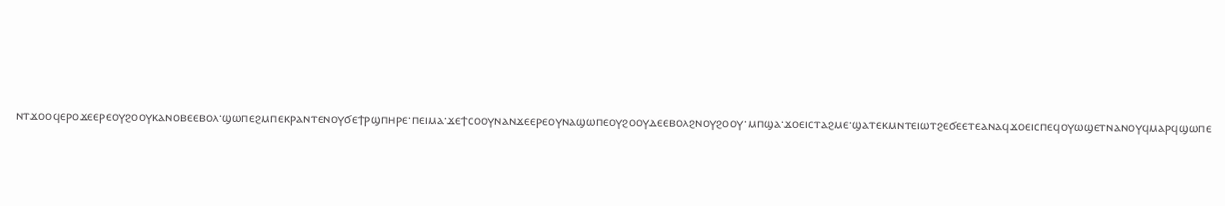ⲛⲧϫⲟⲟϥⲉⲣⲟϫⲉⲉⲣⲉⲟⲩϩⲟⲟⲩⲕⲁⲛⲟⲃⲉⲉⲃⲟⲗ·ϣⲱⲡⲉϩⲙⲡⲉⲕⲣⲁⲛⲧⲉⲛⲟⲩϭⲉϯⲣϣⲡⲏⲣⲉ·ⲡⲉⲓⲙⲁ·ϫⲉϯⲥⲟⲟⲩⲛⲁⲛϫⲉⲉⲣⲉⲟⲩⲛⲁϣⲱⲡⲉⲟⲩϩⲟⲟⲩⲇⲉⲉⲃⲟⲗϩⲛⲟⲩϩⲟⲟⲩ·ⲙⲡϣⲁ·ϫⲟⲉⲓⲥⲧⲁϩⲙⲉ·ϣⲁⲧⲉⲕⲙⲛⲧⲉⲓⲱⲧϩⲉϭⲉⲉⲧⲉⲁⲛⲁϥϫⲟⲉⲓⲥⲡⲉϥⲟⲩⲱϣⲉⲧⲛⲁⲛⲟⲩϥⲙⲁⲣϥϣⲱⲡⲉ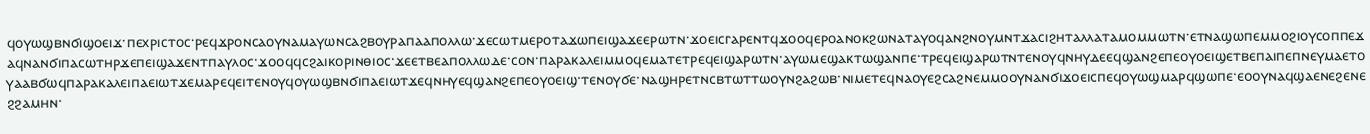ϥⲟⲩⲱϣⲃⲛϭⲓϣⲟⲉⲓϫ·ⲡⲉⲭⲣⲓⲥⲧⲟⲥ·ⲣⲉϥϫⲣⲟⲛⲥⲁⲟⲩⲛⲁⲙⲁⲩⲱⲛⲥⲁϩⲃⲟⲩⲣⲁⲡⲁⲁⲡⲟⲗⲗⲱ·ϫⲉⲥⲱⲧⲙⲉⲣⲟⲧⲁϫⲱⲡⲉⲓϣⲁϫⲉⲉⲣⲱⲧⲛ·ϫⲟⲉⲓⲥⲅⲁⲣⲉⲛⲧϥϫⲟⲟϥⲉⲣⲟⲁⲛⲟⲕϩⲱⲛⲁⲧⲁⲩⲟϥⲁⲛϩⲛⲟⲩⲙⲛⲧϫⲁⲥⲓϩⲏⲧⲁⲗⲗⲁⲧⲁⲙⲟⲙⲙⲱⲧⲛ·ⲉⲧⲛⲁϣⲱⲡⲉⲙⲙⲟϩⲓⲟⲩⲥⲟⲡⲡⲉϫⲁϥⲛⲁⲛϭⲓⲡⲁⲥⲱⲧⲏⲣϫⲉⲡⲉⲓϣⲁϫⲉⲛⲧⲡⲁⲩⲗⲟⲥ·ϫⲟⲟϥϥⲥϩⲁⲓⲕⲟⲣⲓⲛⲑⲓⲟⲥ·ϫⲉⲉⲧⲃⲉⲁⲡⲟⲗⲗⲱⲇⲉ·ⲥⲟⲛ·ⲡⲁⲣⲁⲕⲁⲗⲉⲓⲙⲙⲟϥⲉⲙⲁⲧⲉⲧⲣⲉϥⲉⲓϣⲁⲣⲱⲧⲛ·ⲁⲩⲱⲙⲉϣⲁⲕⲧⲱϣⲁⲛⲡⲉ·ⲧⲣⲉϥⲉⲓϣⲁⲣⲱⲧⲛⲧⲉⲛⲟⲩϥⲛⲏⲩⲇⲉⲉϥϣⲁⲛϩⲉⲡⲉⲟⲩⲟⲉⲓϣⲉⲧⲃⲉⲡⲁⲓⲡⲉⲡⲛⲉⲩⲙⲁⲉⲧⲟⲩⲁⲁⲃϭⲱϥⲡⲁⲣⲁⲕⲁⲗⲉⲓⲡⲁⲉⲓⲱⲧϫⲉⲙⲁⲣⲉϥⲉⲓⲧⲉⲛⲟⲩϥⲟⲩⲱϣⲃⲛϭⲓⲡⲁⲉⲓⲱⲧϫⲉϥⲛⲏⲩⲉϥϣⲁⲛϩⲉⲡⲉⲟⲩⲟⲉⲓϣ·ⲧⲉⲛⲟⲩϭⲉ·ⲛⲁϣⲏⲣⲉⲧⲛⲥⲃⲧⲱⲧⲧⲱⲟⲩⲛϩⲁϩⲱⲃ·ⲛⲓⲙⲉⲧⲉϥⲛⲁⲟⲩⲉϩⲥⲁϩⲛⲉⲙⲙⲟⲟⲩⲛⲁⲛϭⲓϫⲟⲉⲓⲥⲡⲉϥⲟⲩⲱϣⲙⲁⲣϥϣⲱⲡⲉ·ⲉⲟⲟⲩⲛⲁϥϣⲁⲉⲛⲉϩⲉⲛⲉϩϩⲁⲙⲏⲛ·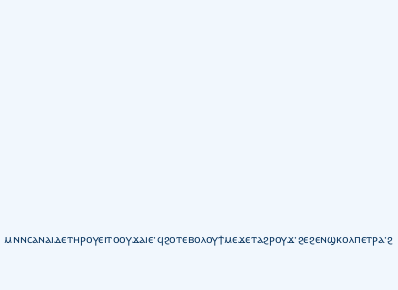ⲙⲛⲛⲥⲁⲛⲁⲓⲇⲉⲧⲏⲣⲟⲩⲉⲓⲧⲟⲟⲩϫⲁⲓⲉ·ϥϩⲟⲧⲉⲃⲟⲗⲟⲩϯⲙⲉϫⲉⲧⲁϩⲣⲟⲩϫ·ϩⲉϩⲉⲛϣⲕⲟⲗⲡⲉⲧⲣⲁ·ϩ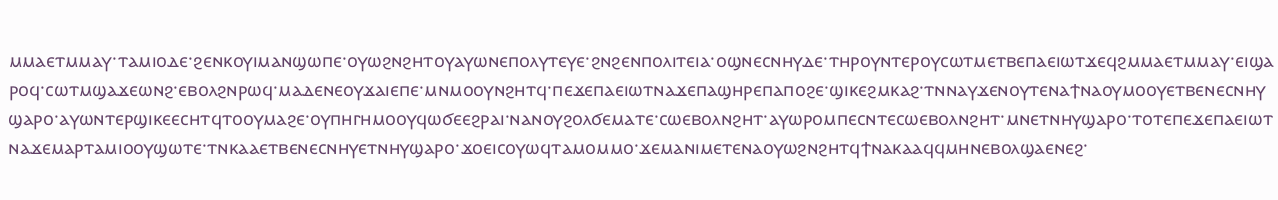ⲙⲙⲁⲉⲧⲙⲙⲁⲩ·ⲧⲁⲙⲓⲟⲇⲉ·ϩⲉⲛⲕⲟⲩⲓⲙⲁⲛϣⲱⲡⲉ·ⲟⲩⲱϩⲛϩⲏⲧⲟⲩⲁⲩⲱⲛⲉⲡⲟⲗⲩⲧⲉⲩⲉ·ϩⲛϩⲉⲛⲡⲟⲗⲓⲧⲉⲓⲁ·ⲟϣⲛⲉⲥⲛⲏⲩⲇⲉ·ⲧⲏⲣⲟⲩⲛⲧⲉⲣⲟⲩⲥⲱⲧⲙⲉⲧⲃⲉⲡⲁⲉⲓⲱⲧϫⲉϥϩⲙⲙⲁⲉⲧⲙⲙⲁⲩ·ⲉⲓϣⲁⲣⲟϥ·ⲥⲱⲧⲙϣⲁϫⲉⲱⲛϩ·ⲉⲃⲟⲗϩⲛⲣⲱϥ·ⲙⲁⲇⲉⲛⲉⲟⲩϫⲁⲓⲉⲡⲉ·ⲙⲛⲙⲟⲟⲩⲛϩⲏⲧϥ·ⲡⲉϫⲉⲡⲁⲉⲓⲱⲧⲛⲁϫⲉⲡⲁϣⲏⲣⲉⲡⲁⲡⲟϩⲉ·ϣⲓⲕⲉϩⲙⲕⲁϩ·ⲧⲛⲛⲁⲩϫⲉⲛⲟⲩⲧⲉⲛⲁϯⲛⲁⲟⲩⲙⲟⲟⲩⲉⲧⲃⲉⲛⲉⲥⲛⲏⲩϣⲁⲣⲟ·ⲁⲩⲱⲛⲧⲉⲣϣⲓⲕⲉⲉⲥⲏⲧϥⲧⲟⲟⲩⲙⲁϩⲉ·ⲟⲩⲡⲏⲅⲏⲙⲟⲟⲩϥⲱϭⲉⲉϩⲣⲁⲓ·ⲛⲁⲛⲟⲩϩⲟⲗϭⲉⲙⲁⲧⲉ·ⲥⲱⲉⲃⲟⲗⲛϩⲏⲧ·ⲁⲩⲱⲣⲟⲙⲡⲉⲥⲛⲧⲉⲥⲱⲉⲃⲟⲗⲛϩⲏⲧ·ⲙⲛⲉⲧⲛⲏⲩϣⲁⲣⲟ·ⲧⲟⲧⲉⲡⲉϫⲉⲡⲁⲉⲓⲱⲧⲛⲁϫⲉⲙⲁⲣⲧⲁⲙⲓⲟⲟⲩϣⲱⲧⲉ·ⲧⲛⲕⲁⲁⲉⲧⲃⲉⲛⲉⲥⲛⲏⲩⲉⲧⲛⲏⲩϣⲁⲣⲟ·ϫⲟⲉⲓⲥⲟⲩⲱϥⲧⲁⲙⲟⲙⲙⲟ·ϫⲉⲙⲁⲛⲓⲙⲉⲧⲉⲛⲁⲟⲩⲱϩⲛϩⲏⲧϥϯⲛⲁⲕⲁⲁϥϥⲙⲏⲛⲉⲃⲟⲗϣⲁⲉⲛⲉϩ·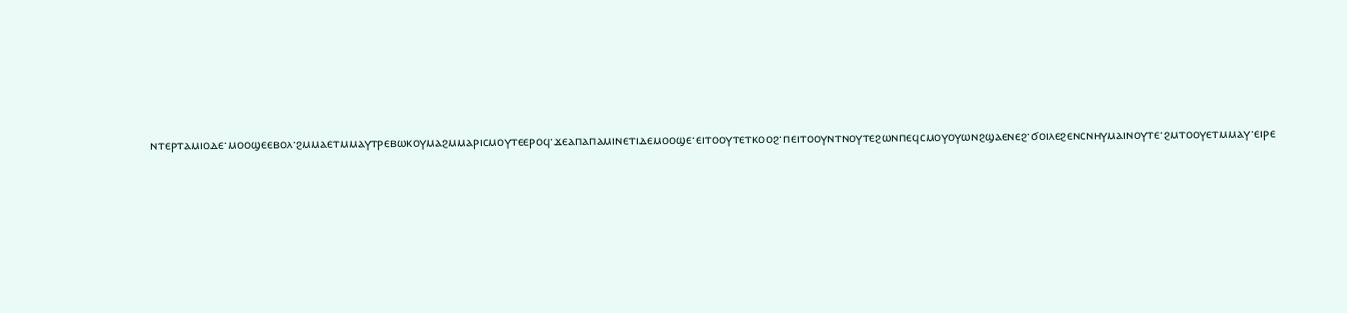ⲛⲧⲉⲣⲧⲁⲙⲓⲟⲇⲉ·ⲙⲟⲟϣⲉⲉⲃⲟⲗ·ϩⲙⲙⲁⲉⲧⲙⲙⲁⲩⲧⲣⲉⲃⲱⲕⲟⲩⲙⲁϩⲙⲙⲁⲣⲓⲥⲙⲟⲩⲧⲉⲉⲣⲟϥ·ϫⲉⲁⲡⲁⲡⲁⲙⲓⲛⲉⲧⲓⲇⲉⲙⲟⲟϣⲉ·ⲉⲓⲧⲟⲟⲩⲧⲉⲧⲕⲟⲟϩ·ⲡⲉⲓⲧⲟⲟⲩⲛⲧⲛⲟⲩⲧⲉϩⲱⲛⲡⲉϥⲥⲙⲟⲩⲟⲩⲱⲛϩϣⲁⲉⲛⲉϩ·ϭⲟⲓⲗⲉϩⲉⲛⲥⲛⲏⲩⲙⲁⲓⲛⲟⲩⲧⲉ·ϩⲙⲧⲟⲟⲩⲉⲧⲙⲙⲁⲩ·ⲉⲓⲣⲉ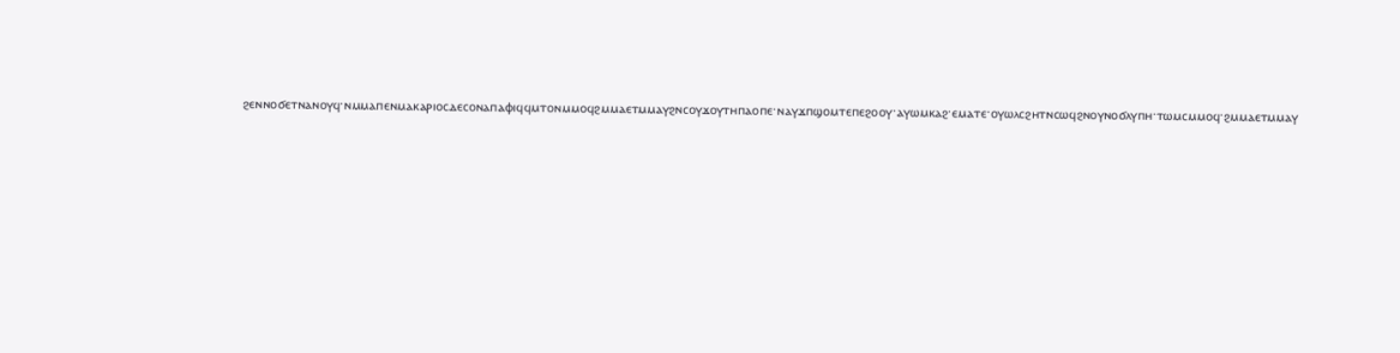ϩⲉⲛⲛⲟϭⲉⲧⲛⲁⲛⲟⲩϥ·ⲛⲙⲙⲁⲡⲉⲛⲙⲁⲕⲁⲣⲓⲟⲥⲇⲉⲥⲟⲛⲁⲡⲁⲫⲓϥϥⲙⲧⲟⲛⲙⲙⲟϥϩⲙⲙⲁⲉⲧⲙⲙⲁⲩϩⲛⲥⲟⲩϫⲟⲩⲧⲏⲡⲁⲟⲡⲉ·ⲛⲁⲩϫⲡϣⲟⲙⲧⲉⲡⲉϩⲟⲟⲩ·ⲁⲩⲱⲙⲕⲁϩ·ⲉⲙⲁⲧⲉ·ⲟⲩⲱⲗⲥϩⲏⲧⲛⲥⲱϥϩⲛⲟⲩⲛⲟϭⲗⲩⲡⲏ·ⲧⲱⲙⲥⲙⲙⲟϥ·ϩⲙⲙⲁⲉⲧⲙⲙⲁⲩ